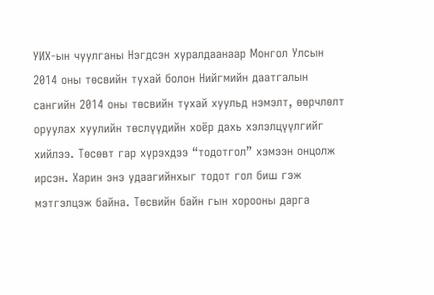УИХ-ын чуулганы Нэгдсэн хуралдаанаар Монгол Улсын 2014 оны төсвийн тухай болон Нийгмийн даатгалын сангийн 2014 оны төсвийн тухай хуульд нэмэлт, өөрчлөлт оруулах хуулийн төслүүдийн хоёр дахь хэлэлцүүлгийг хийлээ. Төсөвт гар хүрэхдээ “тодотгол” хэмээн онцолж ирсэн. Харин энэ удаагийнхыг тодот гол биш гэж мэтгэлцэж байна. Төсвийн байн гын хорооны дарга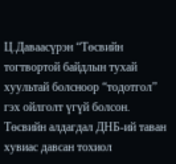Ц.Даваасүрэн “Төсвийн тогтвортой байдлын тухай хуультай болсноор “тодотгол” гэх ойлголт үгүй болсон. Төсвийн алдагдал ДНБ-ий таван хувиас давсан тохиол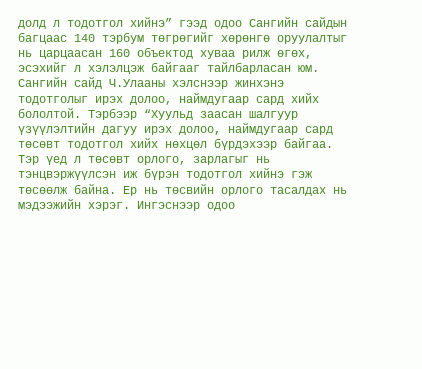долд л тодотгол хийнэ” гээд одоо Сангийн сайдын багцаас 140 тэрбум төгрөгийг хөрөнгө оруулалтыг нь царцаасан 160 объектод хуваа рилж өгөх, эсэхийг л хэлэлцэж байгааг тайлбарласан юм. Сангийн сайд Ч.Улааны хэлснээр жинхэнэ тодотголыг ирэх долоо, наймдугаар сард хийх бололтой. Тэрбээр “Хуульд заасан шалгуур үзүүлэлтийн дагуу ирэх долоо, наймдугаар сард төсөвт тодотгол хийх нөхцөл бүрдэхээр байгаа. Тэр үед л төсөвт орлого, зарлагыг нь тэнцвэржүүлсэн иж бүрэн тодотгол хийнэ гэж төсөөлж байна. Ер нь төсвийн орлого тасалдах нь мэдээжийн хэрэг. Ингэснээр одоо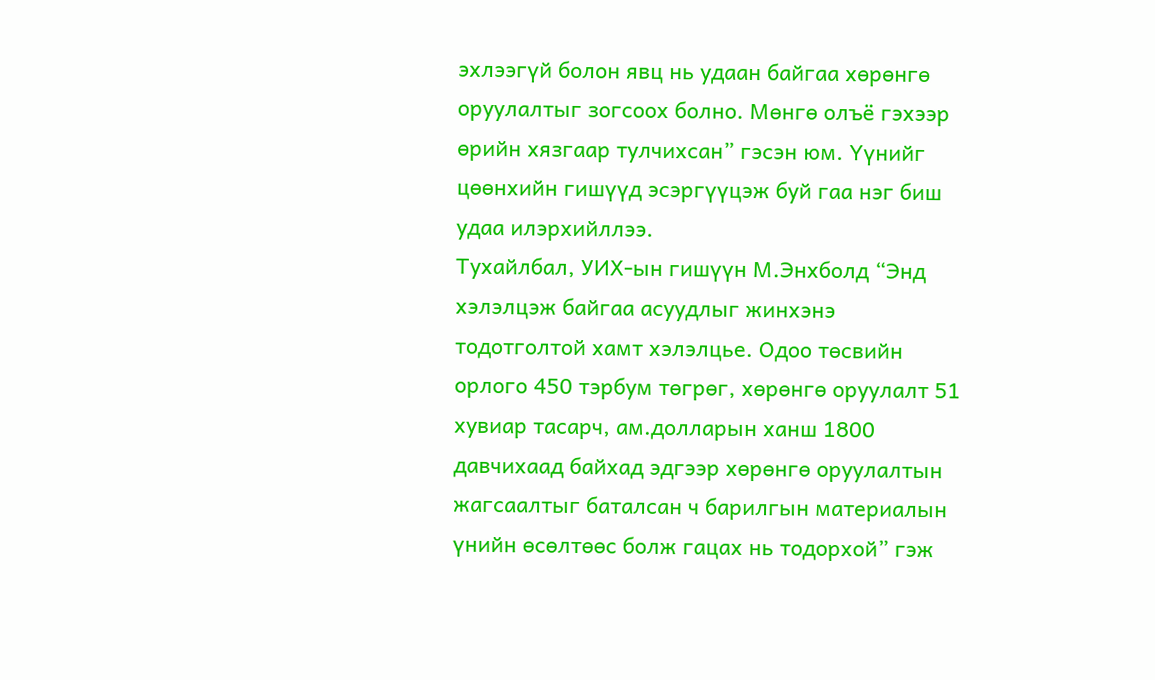эхлээгүй болон явц нь удаан байгаа хөрөнгө оруулалтыг зогсоох болно. Мөнгө олъё гэхээр өрийн хязгаар тулчихсан” гэсэн юм. Үүнийг цөөнхийн гишүүд эсэргүүцэж буй гаа нэг биш удаа илэрхийллээ.
Тухайлбал, УИХ-ын гишүүн М.Энхболд “Энд хэлэлцэж байгаа асуудлыг жинхэнэ тодотголтой хамт хэлэлцье. Одоо төсвийн орлого 450 тэрбум төгрөг, хөрөнгө оруулалт 51 хувиар тасарч, ам.долларын ханш 1800 давчихаад байхад эдгээр хөрөнгө оруулалтын жагсаалтыг баталсан ч барилгын материалын үнийн өсөлтөөс болж гацах нь тодорхой” гэж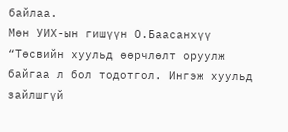байлаа.
Мөн УИХ-ын гишүүн О.Баасанхүү “Төсвийн хуульд өөрчлөлт оруулж байгаа л бол тодотгол. Ингэж хуульд зайлшгүй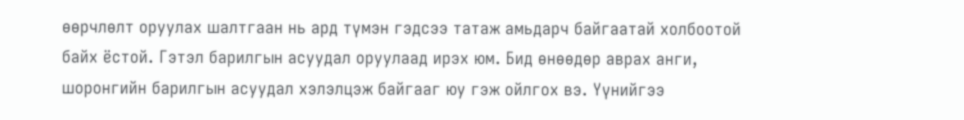өөрчлөлт оруулах шалтгаан нь ард түмэн гэдсээ татаж амьдарч байгаатай холбоотой байх ёстой. Гэтэл барилгын асуудал оруулаад ирэх юм. Бид өнөөдөр аврах анги, шоронгийн барилгын асуудал хэлэлцэж байгааг юу гэж ойлгох вэ. Үүнийгээ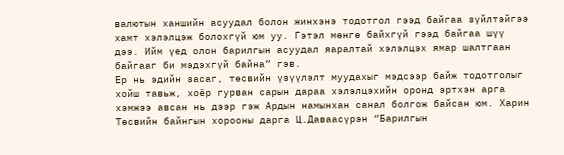валютын ханшийн асуудал болон жинхэнэ тодотгол гээд байгаа зүйлтэйгээ хамт хэлэлцэж болохгүй юм уу. Гэтэл мөнгө байхгүй гээд байгаа шүү дээ. Ийм үед олон барилгын асуудал яаралтай хэлэлцэх ямар шалтгаан байгааг би мэдэхгүй байна” гэв.
Ер нь эдийн засаг, төсвийн үзүүлэлт муудахыг мэдсээр байж тодотголыг хойш тавьж, хоёр гурван сарын дараа хэлэлцэхийн оронд эртхэн арга хэмжээ авсан нь дээр гэж Ардын намынхан санал болгож байсан юм. Харин Төсвийн байнгын хорооны дарга Ц.Даваасүрэн “Барилгын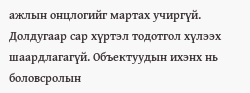ажлын онцлогийг мартах учиргүй. Долдугаар сар хүртэл тодотгол хүлээх шаардлагагүй. Объектуудын ихэнх нь боловсролын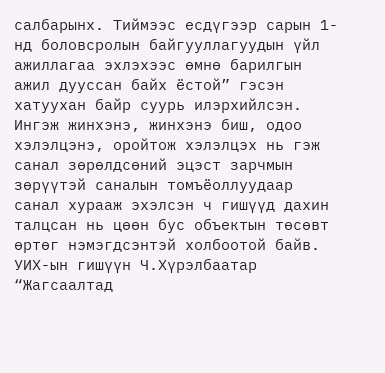салбарынх. Тиймээс есдүгээр сарын 1-нд боловсролын байгууллагуудын үйл ажиллагаа эхлэхээс өмнө барилгын ажил дууссан байх ёстой” гэсэн хатуухан байр суурь илэрхийлсэн.
Ингэж жинхэнэ, жинхэнэ биш, одоо хэлэлцэнэ, оройтож хэлэлцэх нь гэж санал зөрөлдсөний эцэст зарчмын зөрүүтэй саналын томъёоллуудаар санал хурааж эхэлсэн ч гишүүд дахин талцсан нь цөөн бус объектын төсөвт өртөг нэмэгдсэнтэй холбоотой байв. УИХ-ын гишүүн Ч.Хүрэлбаатар “Жагсаалтад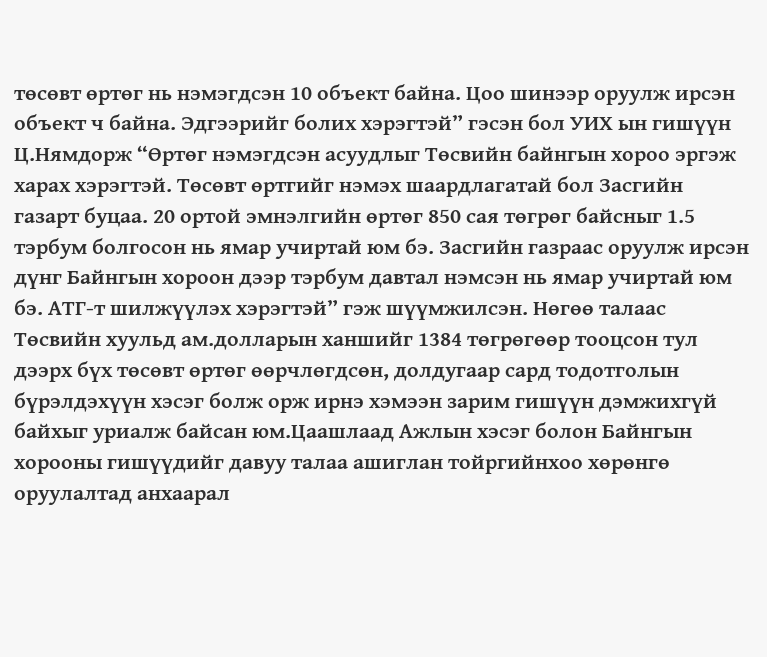төсөвт өртөг нь нэмэгдсэн 10 объект байна. Цоо шинээр оруулж ирсэн объект ч байна. Эдгээрийг болих хэрэгтэй” гэсэн бол УИХ ын гишүүн Ц.Нямдорж “Өртөг нэмэгдсэн асуудлыг Төсвийн байнгын хороо эргэж харах хэрэгтэй. Төсөвт өртгийг нэмэх шаардлагатай бол Засгийн газарт буцаа. 20 ортой эмнэлгийн өртөг 850 сая төгрөг байсныг 1.5 тэрбум болгосон нь ямар учиртай юм бэ. Засгийн газраас оруулж ирсэн дүнг Байнгын хороон дээр тэрбум давтал нэмсэн нь ямар учиртай юм бэ. АТГ-т шилжүүлэх хэрэгтэй” гэж шүүмжилсэн. Нөгөө талаас Төсвийн хуульд ам.долларын ханшийг 1384 төгрөгөөр тооцсон тул дээрх бүх төсөвт өртөг өөрчлөгдсөн, долдугаар сард тодотголын бүрэлдэхүүн хэсэг болж орж ирнэ хэмээн зарим гишүүн дэмжихгүй байхыг уриалж байсан юм.Цаашлаад Ажлын хэсэг болон Байнгын хорооны гишүүдийг давуу талаа ашиглан тойргийнхоо хөрөнгө оруулалтад анхаарал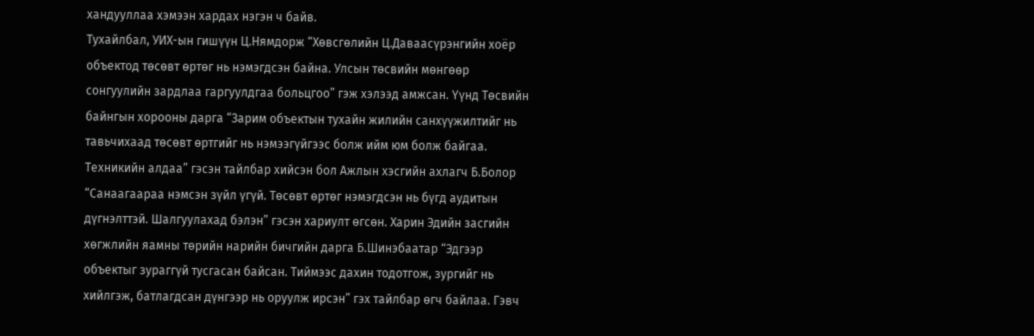хандууллаа хэмээн хардах нэгэн ч байв.
Тухайлбал, УИХ-ын гишүүн Ц.Нямдорж “Хөвсгөлийн Ц.Даваасүрэнгийн хоёр объектод төсөвт өртөг нь нэмэгдсэн байна. Улсын төсвийн мөнгөөр сонгуулийн зардлаа гаргуулдгаа больцгоо” гэж хэлээд амжсан. Үүнд Төсвийн байнгын хорооны дарга “Зарим объектын тухайн жилийн санхүүжилтийг нь тавьчихаад төсөвт өртгийг нь нэмээгүйгээс болж ийм юм болж байгаа. Техникийн алдаа” гэсэн тайлбар хийсэн бол Ажлын хэсгийн ахлагч Б.Болор “Санаагаараа нэмсэн зүйл үгүй. Төсөвт өртөг нэмэгдсэн нь бүгд аудитын дүгнэлттэй. Шалгуулахад бэлэн” гэсэн хариулт өгсөн. Харин Эдийн засгийн хөгжлийн яамны төрийн нарийн бичгийн дарга Б.Шинэбаатар “Эдгээр объектыг зураггүй тусгасан байсан. Тиймээс дахин тодотгож, зургийг нь хийлгэж, батлагдсан дүнгээр нь оруулж ирсэн” гэх тайлбар өгч байлаа. Гэвч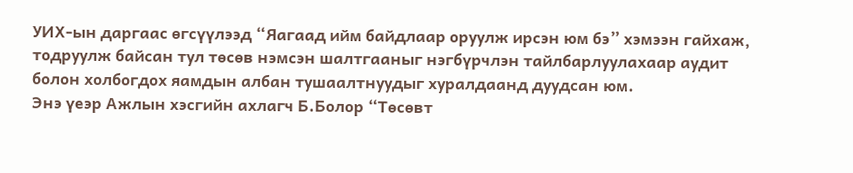УИХ-ын даргаас өгсүүлээд “Яагаад ийм байдлаар оруулж ирсэн юм бэ” хэмээн гайхаж, тодруулж байсан тул төсөв нэмсэн шалтгааныг нэгбүрчлэн тайлбарлуулахаар аудит болон холбогдох яамдын албан тушаалтнуудыг хуралдаанд дуудсан юм.
Энэ үеэр Ажлын хэсгийн ахлагч Б.Болор “Төсөвт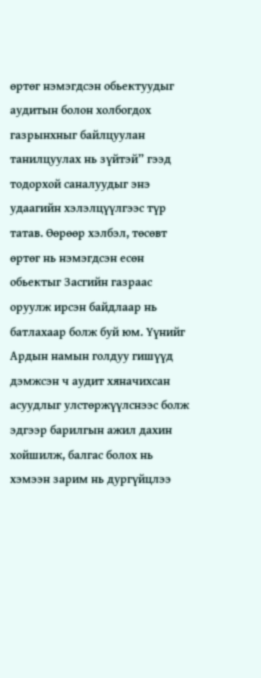өртөг нэмэгдсэн обьектуудыг аудитын болон холбогдох газрынхныг байлцуулан танилцуулах нь зүйтэй” гээд тодорхой саналуудыг энэ удаагийн хэлэлцүүлгээс түр татав. Өөрөөр хэлбэл, төсөвт өртөг нь нэмэгдсэн есөн обьектыг Засгийн газраас оруулж ирсэн байдлаар нь батлахаар болж буй юм. Үүнийг Ардын намын голдуу гишүүд дэмжсэн ч аудит хяначихсан асуудлыг улстөржүүлснээс болж эдгээр барилгын ажил дахин хойшилж, балгас болох нь хэмээн зарим нь дургүйцлээ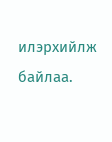илэрхийлж байлаа.